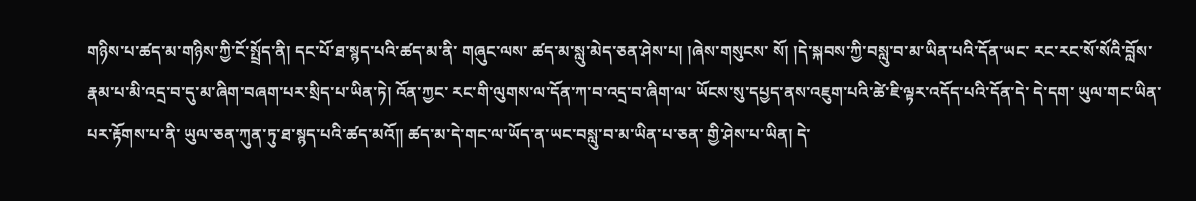གཉིས་པ་ཚད་མ་གཉིས་ཀྱི་ངོ་སྤྲོད་ནི། དང་པོ་ཐ་སྙད་པའི་ཚད་མ་ནི་ གཞུང་ལས་ ཚད་མ་སླུ་མེད་ཅན་ཤེས་པ། །ཞེས་གསུངས་ སོ། །དེ་སྐབས་ཀྱི་བསླུ་བ་མ་ཡིན་པའི་དོན་ཡང་ རང་རང་སོ་སོའི་བློས་རྣམ་པ་མི་འདྲ་བ་དུ་མ་ཞིག་བཞག་པར་སྲིད་པ་ཡིན་ཏེ། འོན་ཀྱང་ རང་གི་ལུགས་ལ་དོན་ཀ་བ་འདྲ་བ་ཞིག་ལ་ ཡོངས་སུ་དཔྱད་ནས་འཇུག་པའི་ཚེ་ཇི་ལྟར་འདོད་པའི་དོན་དེ་ དེ་དག་ ཡུལ་གང་ཡིན་པར་རྟོགས་པ་ནི་ ཡུལ་ཅན་ཀུན་ཏུ་ཐ་སྙད་པའི་ཚད་མའོ།། ཚད་མ་དེ་གང་ལ་ཡོད་ན་ཡང་བསླུ་བ་མ་ཡིན་པ་ཅན་ གྱི་ཤེས་པ་ཡིན། དེ་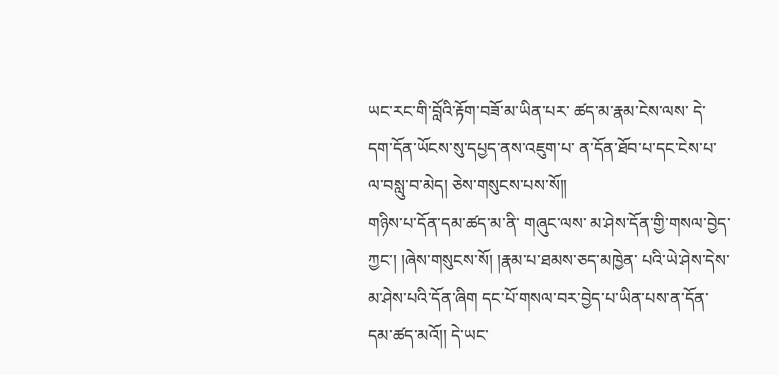ཡང་རང་གི་བློའི་རྟོག་བཟོ་མ་ཡིན་པར་ ཚད་མ་རྣམ་ངེས་ལས་ དེ་དག་དོན་ཡོངས་སུ་དཔྱད་ནས་འཇུག་པ་ ན་དོན་ཐོབ་པ་དང་ངེས་པ་ལ་བསླུ་བ་མེད། ཅེས་གསུངས་པས་སོ།།
གཉིས་པ་དོན་དམ་ཚད་མ་ནི་ གཞུང་ལས་ མ་ཤེས་དོན་གྱི་གསལ་བྱེད་ཀྱང་། །ཞེས་གསུངས་སོ། །རྣམ་པ་ཐམས་ཅད་མཁྱེན་ པའི་ཡེ་ཤེས་དེས་མ་ཤེས་པའི་དོན་ཞིག དང་པོ་གསལ་བར་བྱེད་པ་ཡིན་པས་ན་དོན་དམ་ཚད་མའོ།། དེ་ཡང་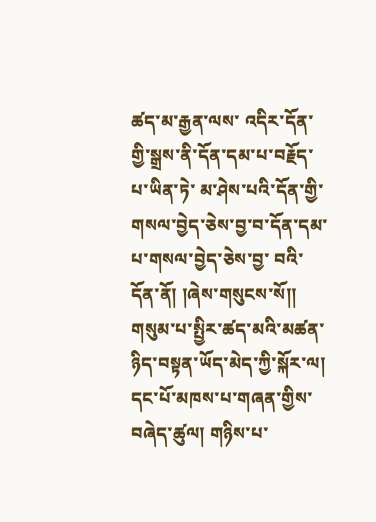ཚད་མ་རྒྱན་ལས་ འདིར་དོན་གྱི་སྒྲས་ནི་དོན་དམ་པ་བརྗོད་པ་ཡིན་ཏེ་ མ་ཤེས་པའི་དོན་གྱི་གསལ་བྱེད་ཅེས་བྱ་བ་དོན་དམ་པ་གསལ་བྱེད་ཅེས་བྱ་ བའི་དོན་ནོ། །ཞེས་གསུངས་སོ།།
གསུམ་པ་སྤྱིར་ཚད་མའི་མཚན་ཉིད་བསྟན་ཡོད་མེད་ཀྱི་སྐོར་ལ། དང་པོ་མཁས་པ་གཞན་གྱིས་བཞེད་ཚུལ། གཉིས་པ་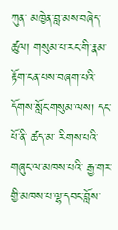ཀུན་ མཁྱེན་བླ་མས་བཞེད་ཚུལ། གསུམ་པ་རང་གི་རྣམ་རྟོག་ངན་པས་བཞག་པའི་དོགས་སློང་གསུམ་ལས། དང་པོ་ནི་ ཚད་མ་ རིགས་པའི་གཞུང་ལ་མཁས་པའི་ རྒྱ་གར་གྱི་མཁས་པ་ལྷ་དབང་བློས་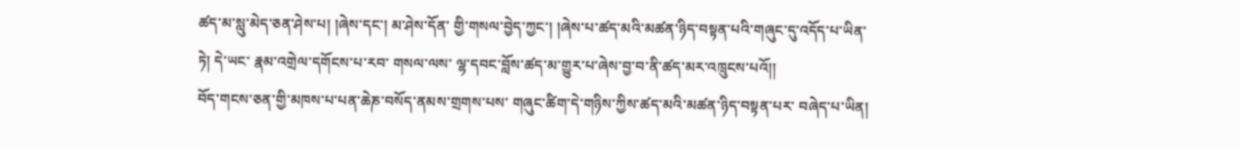ཚད་མ་སླུ་མེད་ཅན་ཤེས་པ། །ཞེས་དང་། མ་ཤེས་དོན་ གྱི་གསལ་བྱེད་ཀྱང་། །ཞེས་པ་ཚད་མའི་མཚན་ཉིད་བསྟན་པའི་གཞུང་དུ་འདོད་པ་ཡིན་ཏེ། དེ་ཡང་ རྣམ་འགྲེལ་དགོངས་པ་རབ་ གསལ་ལས་ ལྷ་དབང་བློས་ཚད་མ་གྱུར་པ་ཞེས་བྱ་བ་ནི་ཚད་མར་འཁྲུངས་པའོ།།
བོད་གངས་ཅན་གྱི་མཁས་པ་པན་ཆེཎ་བསོད་ནམས་གྲགས་པས་ གཞུང་ཚིག་དེ་གཉིས་ཀྱིས་ཚད་མའི་མཚན་ཉིད་བསྟན་པར་ བཞེད་པ་ཡིན།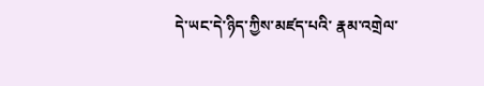དེ་ཡང་དེ་ཉིད་ཀྱིས་མཛད་པའི་ རྣམ་འགྲེལ་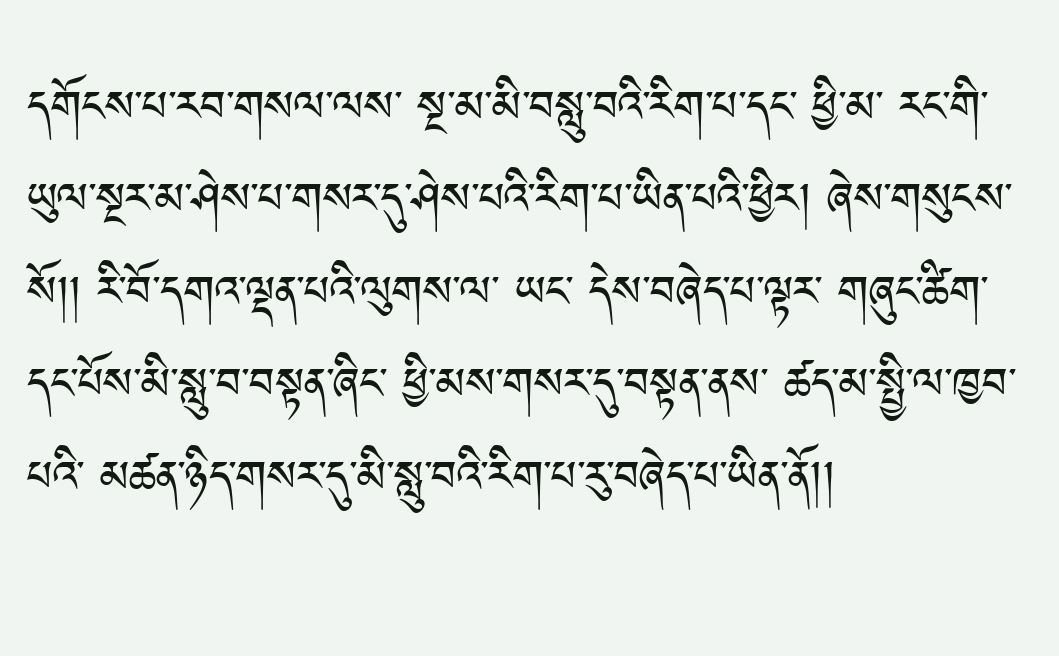དགོངས་པ་རབ་གསལ་ལས་ སྔ་མ་མི་བསླུ་བའི་རིག་པ་དང་ ཕྱི་མ་ རང་གི་ཡུལ་སྔར་མ་ཤེས་པ་གསར་དུ་ཤེས་པའི་རིག་པ་ཡིན་པའི་ཕྱིར། ཞེས་གསུངས་སོ།། རི་བོ་དགའ་ལྡན་པའི་ལུགས་ལ་ ཡང་ དེས་བཞེད་པ་ལྟར་ གཞུང་ཚིག་དང་པོས་མི་སླུ་བ་བསྟན་ཞིང་ ཕྱི་མས་གསར་དུ་བསྟན་ནས་ ཚད་མ་སྤྱི་ལ་ཁྱབ་པའི་ མཚན་ཉིད་གསར་དུ་མི་སླུ་བའི་རིག་པ་རུ་བཞེད་པ་ཡིན་ནོ།།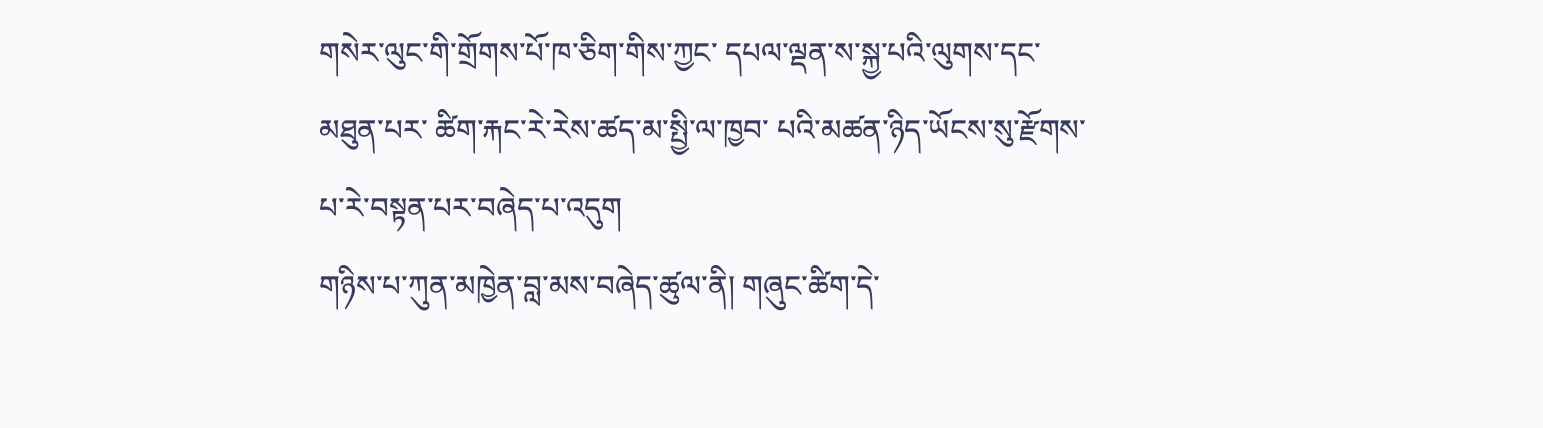གསེར་ལུང་གི་གྲོགས་པོ་ཁ་ཅིག་གིས་ཀྱང་ དཔལ་ལྡན་ས་སྐྱ་པའི་ལུགས་དང་མཐུན་པར་ ཚིག་རྐང་རེ་རེས་ཚད་མ་སྤྱི་ལ་ཁྱབ་ པའི་མཚན་ཉིད་ཡོངས་སུ་རྫོགས་པ་རེ་བསྟན་པར་བཞེད་པ་འདུག
གཉིས་པ་ཀུན་མཁྱེན་བླ་མས་བཞེད་ཚུལ་ནི། གཞུང་ཚིག་དེ་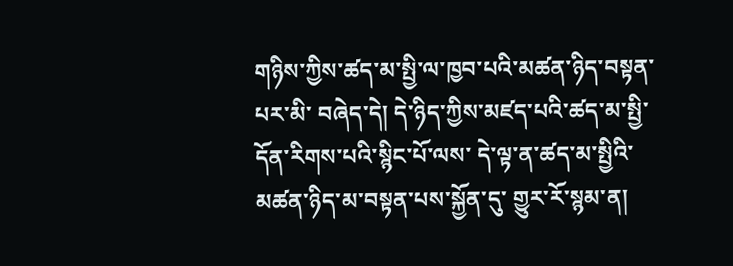གཉིས་ཀྱིས་ཚད་མ་སྤྱི་ལ་ཁྱབ་པའི་མཚན་ཉིད་བསྟན་པར་མི་ བཞེད་དེ། དེ་ཉིད་ཀྱིས་མཛད་པའི་ཚད་མ་སྤྱི་དོན་རིགས་པའི་སྙིང་པོ་ལས་ དེ་ལྟ་ན་ཚད་མ་སྤྱིའི་མཚན་ཉིད་མ་བསྟན་པས་སྐྱོན་དུ་ གྱུར་རོ་སྙམ་ན།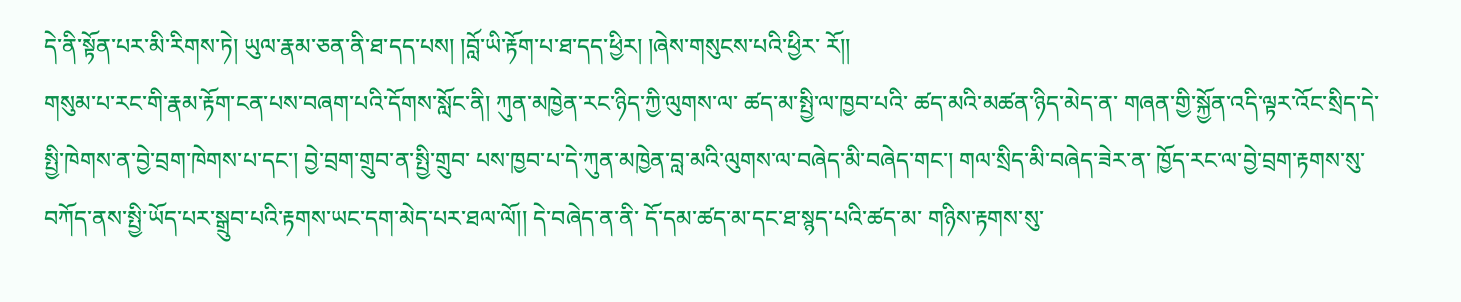དེ་ནི་སྟོན་པར་མི་རིགས་ཏེ། ཡུལ་རྣམ་ཅན་ནི་ཐ་དད་པས། །བློ་ཡི་རྟོག་པ་ཐ་དད་ཕྱིར། །ཞེས་གསུངས་པའི་ཕྱིར་ རོ།།
གསུམ་པ་རང་གི་རྣམ་རྟོག་ངན་པས་བཞག་པའི་དོགས་སློང་ནི། ཀུན་མཁྱེན་རང་ཉིད་ཀྱི་ལུགས་ལ་ ཚད་མ་སྤྱི་ལ་ཁྱབ་པའི་ ཚད་མའི་མཚན་ཉིད་མེད་ན་ གཞན་གྱི་སྐྱོན་འདི་ལྟར་འོང་སྲིད་དེ་ སྤྱི་ཁེགས་ན་བྱེ་བྲག་ཁེགས་པ་དང་། བྱེ་བྲག་གྲུབ་ན་སྤྱི་གྲུབ་ པས་ཁྱབ་པ་དེ་ཀུན་མཁྱེན་བླ་མའི་ལུགས་ལ་བཞེད་མི་བཞེད་གང་། གལ་སྲིད་མི་བཞེད་ཟེར་ན་ ཁྱོད་རང་ལ་བྱེ་བྲག་རྟགས་སུ་ བཀོད་ནས་སྤྱི་ཡོད་པར་སྒྲུབ་པའི་རྟགས་ཡང་དག་མེད་པར་ཐལ་ལོ།། དེ་བཞེད་ན་ནི་ དོ་དམ་ཚད་མ་དང་ཐ་སྙད་པའི་ཚད་མ་ གཉིས་རྟགས་སུ་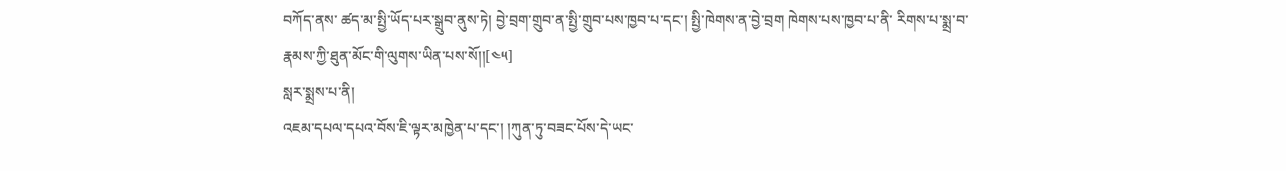བཀོད་ནས་ ཚད་མ་སྤྱི་ཡོད་པར་སྒྲུབ་ནུས་ཏེ། བྱེ་བྲག་གྲུབ་ན་སྤྱི་གྲུབ་པས་ཁྱབ་པ་དང་། སྤྱི་ཁེགས་ན་བྱེ་བྲག ཁེགས་པས་ཁྱབ་པ་ནི་ རིགས་པ་སྨྲ་བ་རྣམས་ཀྱི་ཐུན་མོང་གི་ལུགས་ཡིན་པས་སོ།།[༤༥]
སླར་སྨྲས་པ་ནི།
འཇམ་དཔལ་དཔའ་བོས་ཇི་ལྟར་མཁྱེན་པ་དང་། །ཀུན་ཏུ་བཟང་པོས་དེ་ཡང་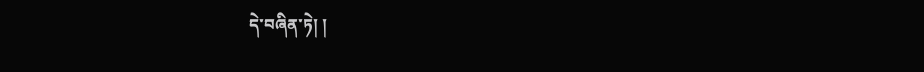དེ་བཞིན་ཏེ། །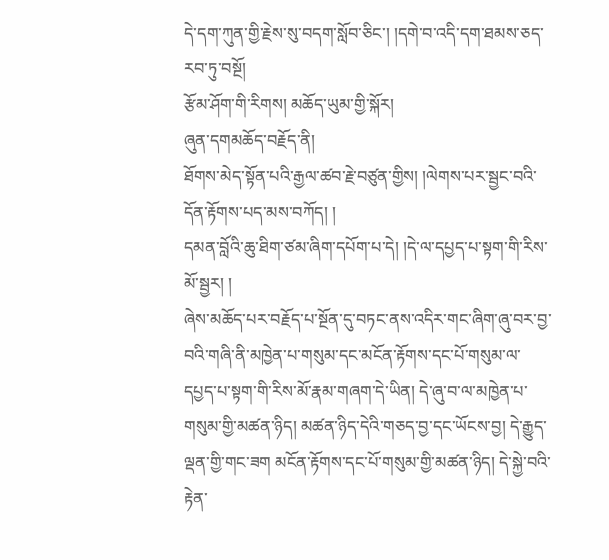དེ་དག་ཀུན་གྱི་རྗེས་སུ་བདག་སློབ་ཅིང་། །དགེ་བ་འདི་དག་ཐམས་ཅད་རབ་ཏུ་བསྔོ།
རྩོམ་ཤོག་གི་རིགས། མཆོད་ཡུམ་གྱི་སྐོར།
ཞུན་དགམཆོད་བརྗོད་ནི།
ཐོགས་མེད་སྟོན་པའི་རྒྱལ་ཚབ་རྗེ་བཙུན་གྱིས། །ལེགས་པར་སྦྱང་བའི་དོན་རྟོགས་པད་མས་བཀོད། །
དམན་བློའི་ཆུ་ཐིག་ཙམ་ཞིག་དཔོག་པ་དེ། །དེ་ལ་དཔྱད་པ་སྟག་གི་རིས་མོ་སྦྱར། །
ཞེས་མཆོད་པར་བརྗོད་པ་སྔོན་དུ་བཏང་ནས་འདིར་གང་ཞིག་ཞུ་བར་བྱ་བའི་གཞི་ནི་མཁྱེན་པ་གསུམ་དང་མངོན་རྟོགས་དང་པོ་གསུམ་ལ་དཔྱད་པ་སྟག་གི་རིས་མོ་རྣམ་གཞག་དེ་ཡིན། དེ་ཞུ་བ་ལ་མཁྱེན་པ་གསུམ་གྱི་མཚན་ཉིད། མཚན་ཉིད་དེའི་གཅད་བྱ་དང་ཡོངས་བྱ། དེ་རྒྱུད་ལྡན་གྱི་གང་ཟག མངོན་རྟོགས་དང་པོ་གསུམ་གྱི་མཚན་ཉིད། དེ་སྐྱེ་བའི་རྟེན་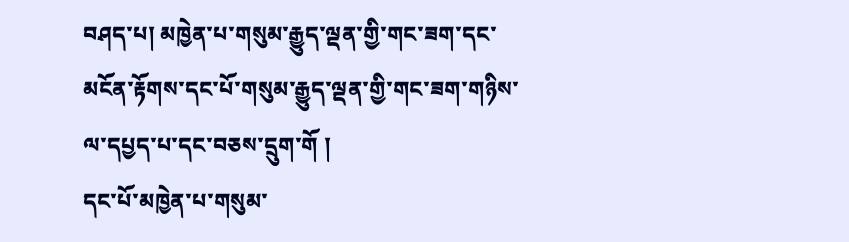བཤད་པ། མཁྱེན་པ་གསུམ་རྒྱུད་ལྡན་གྱི་གང་ཟག་དང་མངོན་རྟོགས་དང་པོ་གསུམ་རྒྱུད་ལྡན་གྱི་གང་ཟག་གཉིས་ལ་དཔྱད་པ་དང་བཅས་དྲུག་གོ །
དང་པོ་མཁྱེན་པ་གསུམ་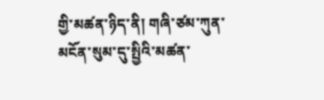གྱི་མཚན་ཉིད་ནི། གཞི་ཙམ་ཀུན་མངོན་སུམ་དུ་སྤྱིའི་མཚན་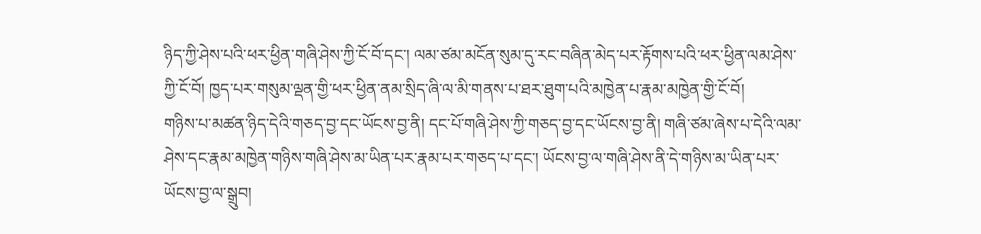ཉིད་ཀྱི་ཤེས་པའི་ཕར་ཕྱིན་གཞི་ཤེས་ཀྱི་ངོ་བོ་དང་། ལམ་ཙམ་མངོན་སུམ་དུ་རང་བཞིན་མེད་པར་རྟོགས་པའི་ཕར་ཕྱིན་ལམ་ཤེས་ཀྱི་ངོ་བོ། ཁྱད་པར་གསུམ་ལྡན་གྱི་ཕར་ཕྱིན་ནམ་སྲིད་ཞི་ལ་མི་གནས་པ་ཐར་ཐུག་པའི་མཁྱེན་པ་རྣམ་མཁྱེན་གྱི་ངོ་བོ།
གཉིས་པ་མཚན་ཉིད་དེའི་གཅད་བྱ་དང་ཡོངས་བྱ་ནི། དང་པོ་གཞི་ཤེས་ཀྱི་གཅད་བྱ་དང་ཡོངས་བྱ་ནི། གཞི་ཙམ་ཞེས་པ་དེའི་ལམ་ཤེས་དང་རྣམ་མཁྱེན་གཉིས་གཞི་ཤེས་མ་ཡིན་པར་རྣམ་པར་གཅད་པ་དང་། ཡོངས་བྱ་ལ་གཞི་ཤེས་ནི་དེ་གཉིས་མ་ཡིན་པར་ཡོངས་བྱ་ལ་སྒྲུབ།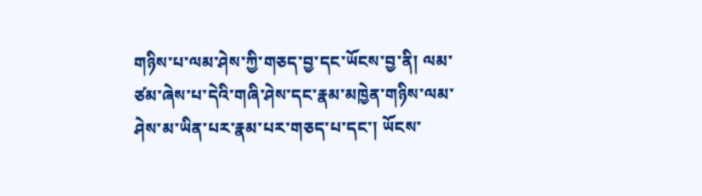གཉིས་པ་ལམ་ཤེས་ཀྱི་གཅད་བྱ་དང་ཡོངས་བྱ་ནི། ལམ་ཙམ་ཞེས་པ་དེའི་གཞི་ཤེས་དང་རྣམ་མཁྱེན་གཉིས་ལམ་ཤེས་མ་ཡིན་པར་རྣམ་པར་གཅད་པ་དང་། ཡོངས་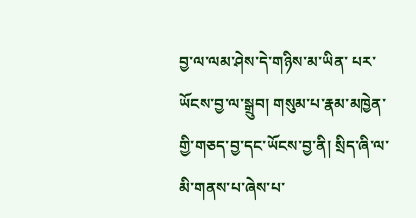བྱ་ལ་ལམ་ཤེས་དེ་གཉིས་མ་ཡིན་ པར་ཡོངས་བྱ་ལ་སྒྲུབ། གསུམ་པ་རྣམ་མཁྱེན་གྱི་གཅད་བྱ་དང་ཡོངས་བྱ་ནི། སྲིད་ཞི་ལ་མི་གནས་པ་ཞེས་པ་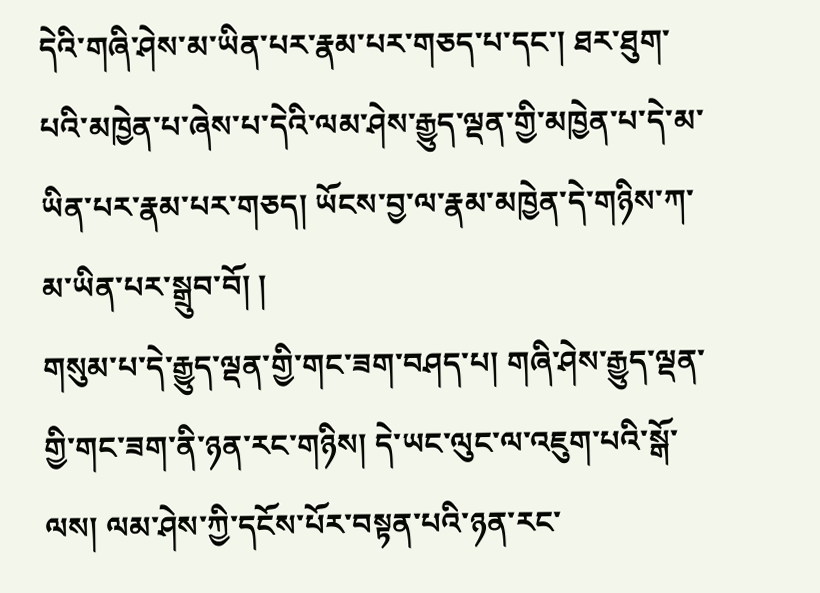དེའི་གཞི་ཤེས་མ་ཡིན་པར་རྣམ་པར་གཅད་པ་དང་། ཐར་ཐུག་པའི་མཁྱེན་པ་ཞེས་པ་དེའི་ལམ་ཤེས་རྒྱུད་ལྡན་གྱི་མཁྱེན་པ་དེ་མ་ཡིན་པར་རྣམ་པར་གཅད། ཡོངས་བྱ་ལ་རྣམ་མཁྱེན་དེ་གཉིས་ཀ་མ་ཡིན་པར་སྒྲུབ་བོ། །
གསུམ་པ་དེ་རྒྱུད་ལྡན་གྱི་གང་ཟག་བཤད་པ། གཞི་ཤེས་རྒྱུད་ལྡན་གྱི་གང་ཟག་ནི་ཉན་རང་གཉིས། དེ་ཡང་ལུང་ལ་འཇུག་པའི་སྒོ་ལས། ལམ་ཤེས་ཀྱི་དངོས་པོར་བསྟན་པའི་ཉན་རང་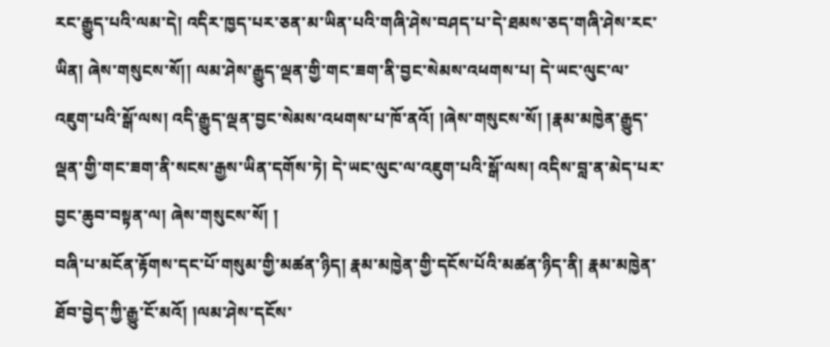རང་རྒྱུད་པའི་ལམ་དེ། འདིར་ཁྱད་པར་ཅན་མ་ཡིན་པའི་གཞི་ཤེས་བཤད་པ་དེ་ཐམས་ཅད་གཞི་ཤེས་རང་ཡིན། ཞེས་གསུངས་སོ།། ལམ་ཤེས་རྒྱུད་ལྡན་གྱི་གང་ཟག་ནི་བྱང་སེམས་འཕགས་པ། དེ་ཡང་ལུང་ལ་འཇུག་པའི་སྒོ་ལས། འདི་རྒྱུད་ལྡན་བྱང་སེམས་འཕགས་པ་ཁོ་ནའོ། །ཞེས་གསུངས་སོ། །རྣམ་མཁྱེན་རྒྱུད་ལྡན་གྱི་གང་ཟག་ནི་སངས་རྒྱས་ཡིན་དགོས་ཏེ། དེ་ཡང་ལུང་ལ་འཇུག་པའི་སྒོ་ལས། འདིས་བླ་ན་མེད་པར་བྱང་ཆུབ་བསྟན་ལ། ཞེས་གསུངས་སོ། །
བཞི་པ་མངོན་རྟོགས་དང་པོ་གསུམ་གྱི་མཚན་ཉིད། རྣམ་མཁྱེན་གྱི་དངོས་པོའི་མཚན་ཉིད་ནི། རྣམ་མཁྱེན་ཐོབ་བྱེད་ཀྱི་རྒྱུ་ངོ་མའོ། །ལམ་ཤེས་དངོས་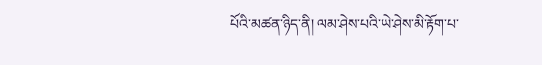པོའི་མཚན་ཉིད་ནི། ལམ་ཤེས་པའི་ཡེ་ཤེས་མི་རྟོག་པ་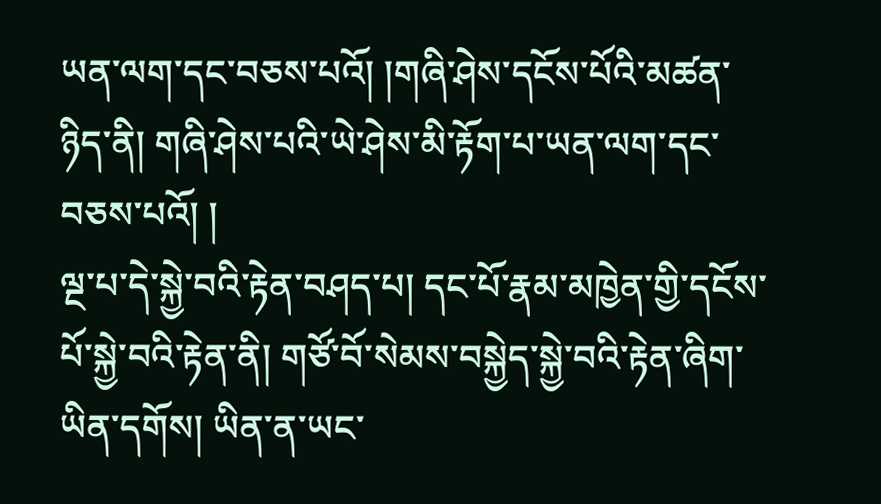ཡན་ལག་དང་བཅས་པའོ། །གཞི་ཤེས་དངོས་པོའི་མཚན་ཉིད་ནི། གཞི་ཤེས་པའི་ཡེ་ཤེས་མི་རྟོག་པ་ཡན་ལག་དང་བཅས་པའོ། །
ལྔ་པ་དེ་སྐྱེ་བའི་རྟེན་བཤད་པ། དང་པོ་རྣམ་མཁྱེན་གྱི་དངོས་པོ་སྐྱེ་བའི་རྟེན་ནི། གཙོ་བོ་སེམས་བསྐྱེད་སྐྱེ་བའི་རྟེན་ཞིག་ཡིན་དགོས། ཡིན་ན་ཡང་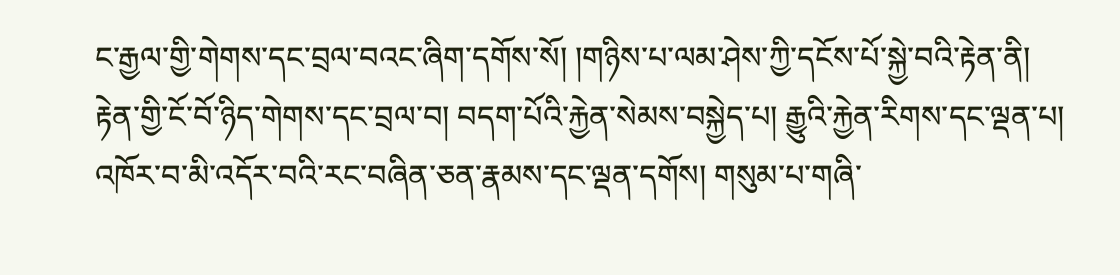ང་རྒྱལ་གྱི་གེགས་དང་བྲལ་བའང་ཞིག་དགོས་སོ། །གཉིས་པ་ལམ་ཤེས་ཀྱི་དངོས་པོ་སྐྱེ་བའི་རྟེན་ནི། རྟེན་གྱི་ངོ་བོ་ཉིད་གེགས་དང་བྲལ་བ། བདག་པོའི་རྐྱེན་སེམས་བསྐྱེད་པ། རྒྱུའི་རྐྱེན་རིགས་དང་ལྡན་པ། འཁོར་བ་མི་འདོར་བའི་རང་བཞིན་ཅན་རྣམས་དང་ལྡན་དགོས། གསུམ་པ་གཞི་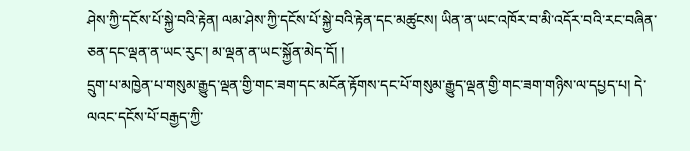ཤེས་ཀྱི་དངོས་པོ་སྐྱེ་བའི་རྟེན། ལམ་ཤེས་ཀྱི་དངོས་པོ་སྐྱེ་བའི་རྟེན་དང་མཚུངས། ཡིན་ན་ཡང་འཁོར་བ་མི་འདོར་བའི་རང་བཞིན་ཅན་དང་ལྡན་ན་ཡང་རུང་། མ་ལྡན་ན་ཡང་སྐྱོན་མེད་དོ། །
དྲུག་པ་མཁྱེན་པ་གསུམ་རྒྱུད་ལྡན་གྱི་གང་ཟག་དང་མངོན་རྟོགས་དང་པོ་གསུམ་རྒྱུད་ལྡན་གྱི་གང་ཟག་གཉིས་ལ་དཔྱད་པ། དེ་ལའང་དངོས་པོ་བརྒྱད་ཀྱི་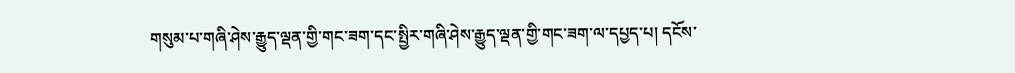གསུམ་པ་གཞི་ཤེས་རྒྱུད་ལྡན་གྱི་གང་ཟག་དང་སྤྱིར་གཞི་ཤེས་རྒྱུད་ལྡན་གྱི་གང་ཟག་ལ་དཔྱད་པ། དངོས་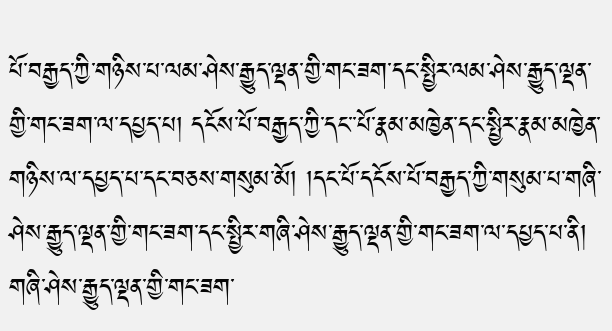པོ་བརྒྱད་ཀྱི་གཉིས་པ་ལམ་ཤེས་རྒྱུད་ལྡན་གྱི་གང་ཟག་དང་སྤྱིར་ལམ་ཤེས་རྒྱུད་ལྡན་གྱི་གང་ཟག་ལ་དཔྱད་པ། དངོས་པོ་བརྒྱད་ཀྱི་དང་་པོ་རྣམ་མཁྱེན་དང་སྤྱིར་རྣམ་མཁྱེན་གཉིས་ལ་དཔྱད་པ་དང་བཅས་གསུམ་མོ། །དང་པོ་དངོས་པོ་བརྒྱད་ཀྱི་གསུམ་པ་གཞི་ཤེས་རྒྱུད་ལྡན་གྱི་གང་ཟག་དང་སྤྱིར་གཞི་ཤེས་རྒྱུད་ལྡན་གྱི་གང་ཟག་ལ་དཔྱད་པ་ནི། གཞི་ཤེས་རྒྱུད་ལྡན་གྱི་གང་ཟག་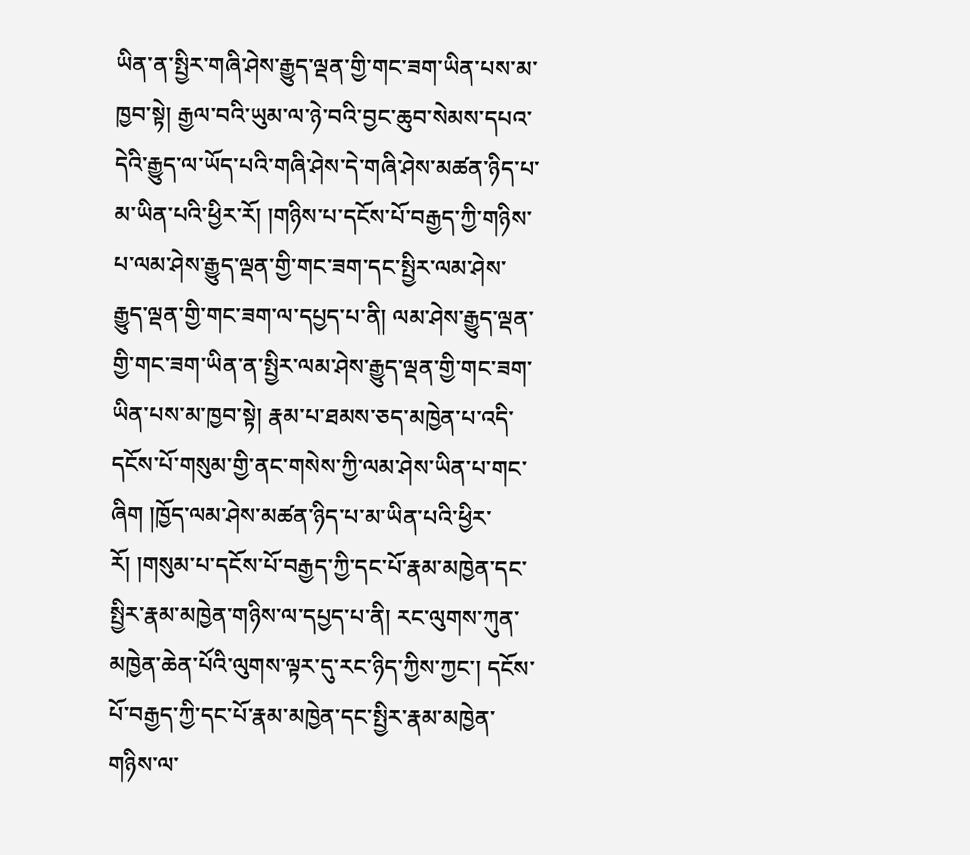ཡིན་ན་སྤྱིར་གཞི་ཤེས་རྒྱུད་ལྡན་གྱི་གང་ཟག་ཡིན་པས་མ་ཁྱབ་སྟེ། རྒྱལ་བའི་ཡུམ་ལ་ཉེ་བའི་བྱང་ཆུབ་སེམས་དཔའ་དེའི་རྒྱུད་ལ་ཡོད་པའི་གཞི་ཤེས་དེ་གཞི་ཤེས་མཚན་ཉིད་པ་མ་ཡིན་པའི་ཕྱིར་རོ། །གཉིས་པ་དངོས་པོ་བརྒྱད་ཀྱི་གཉིས་པ་ལམ་ཤེས་རྒྱུད་ལྡན་གྱི་གང་ཟག་དང་སྤྱིར་ལམ་ཤེས་རྒྱུད་ལྡན་གྱི་གང་ཟག་ལ་དཔྱད་པ་ནི། ལམ་ཤེས་རྒྱུད་ལྡན་གྱི་གང་ཟག་ཡིན་ན་སྤྱིར་ལམ་ཤེས་རྒྱུད་ལྡན་གྱི་གང་ཟག་ཡིན་པས་མ་ཁྱབ་སྟེ། རྣམ་པ་ཐམས་ཅད་མཁྱེན་པ་འདི་དངོས་པོ་གསུམ་གྱི་ནང་གསེས་ཀྱི་ལམ་ཤེས་ཡིན་པ་གང་ཞིག །ཁྱོད་ལམ་ཤེས་མཚན་ཉིད་པ་མ་ཡིན་པའི་ཕྱིར་རོ། །གསུམ་པ་དངོས་པོ་བརྒྱད་ཀྱི་དང་པོ་རྣམ་མཁྱེན་དང་སྤྱིར་རྣམ་མཁྱེན་གཉིས་ལ་དཔྱད་པ་ནི། རང་ལུགས་ཀུན་མཁྱེན་ཆེན་པོའི་ལུགས་ལྟར་དུ་རང་ཉིད་ཀྱིས་ཀྱང་། དངོས་པོ་བརྒྱད་ཀྱི་དང་པོ་རྣམ་མཁྱེན་དང་སྤྱིར་རྣམ་མཁྱེན་གཉིས་ལ་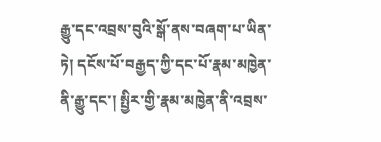རྒྱུ་དང་འབྲས་བུའི་སྒོ་ནས་བཞག་པ་ཡིན་ཏེ། དངོས་པོ་བརྒྱད་ཀྱི་དང་པོ་རྣམ་མཁྱེན་ནི་རྒྱུ་དང་། སྤྱིར་གྱི་རྣམ་མཁྱེན་ནི་འབྲས་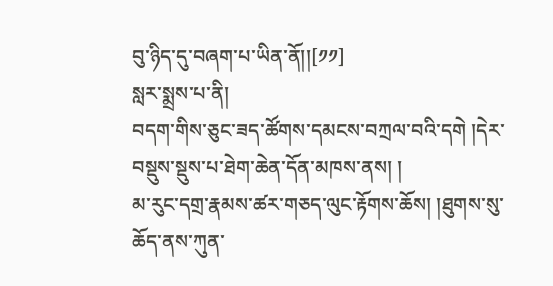བུ་ཉིད་དུ་བཞག་པ་ཡིན་ནོ།།[༡༡]
སླར་སྨྲས་པ་ནི།
བདག་གིས་ཅུང་ཟད་ཚོགས་དམངས་བཀྲལ་བའི་དགེ །དེར་བསྡུས་སྡུས་པ་ཐེག་ཆེན་དོན་མཁས་ནས། །
མ་རུང་དགྲ་རྣམས་ཚར་གཅད་ལུང་རྟོགས་ཆོས། །ཐུགས་སུ་ཆོད་ནས་ཀུན་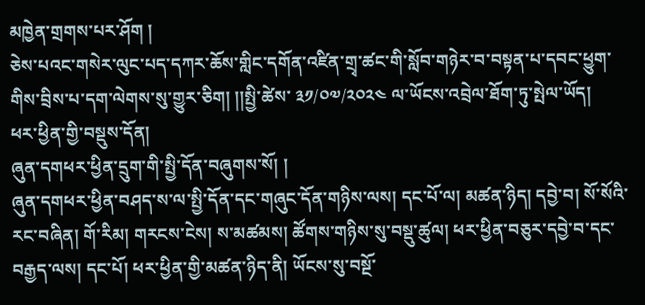མཁྱེན་གྲགས་པར་ཤོག །
ཅེས་པའང་གསེར་ལུང་པད་དཀར་ཆོས་གླིང་དགོན་འཛིན་གྲྭ་ཚང་གི་སློབ་གཉེར་བ་བསྟན་པ་དབང་ཕྱུག་གིས་བྲིས་པ་དག་ལེགས་སུ་གྱུར་ཅིག། །།སྤྱི་ཚེས་ ༣༡/༠༧/༢༠༢༤ ལ་ཡོངས་འབྲེལ་ཐོག་ཏུ་སྤེལ་ཡོད།
ཕར་ཕྱིན་གྱི་བསྡུས་དོན།
ཞུན་དགཕར་ཕྱིན་དྲུག་གི་སྤྱི་དོན་བཞུགས་སོ། །
ཞུན་དགཕར་ཕྱིན་བཤད་ས་ལ་སྤྱི་དོན་དང་གཞུང་དོན་གཉིས་ལས། དང་པོ་ལ། མཚན་ཉིད། དབྱེ་བ། སོ་སོའི་རང་བཞིན། གོ་རིམ། གརངས་ངེས། ས་མཚམས། ཚོགས་གཉིས་སུ་བསྡུ་ཚུལ། ཕར་ཕྱིན་བཅུར་དབྱེ་བ་དང་བརྒྱད་ལས། དང་པོ། ཕར་ཕྱིན་གྱི་མཚན་ཉིད་ནི། ཡོངས་སུ་བསྔོ་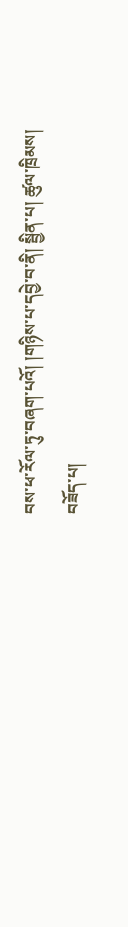བས་ཕ་རོལ་ཏུ་བཞག་པའོ། །གཉིས་པ་དབྱེ་བ་ནི། སྦྱིན་པ། ཚུལ་ཁྲིམས། བཟོད་པ།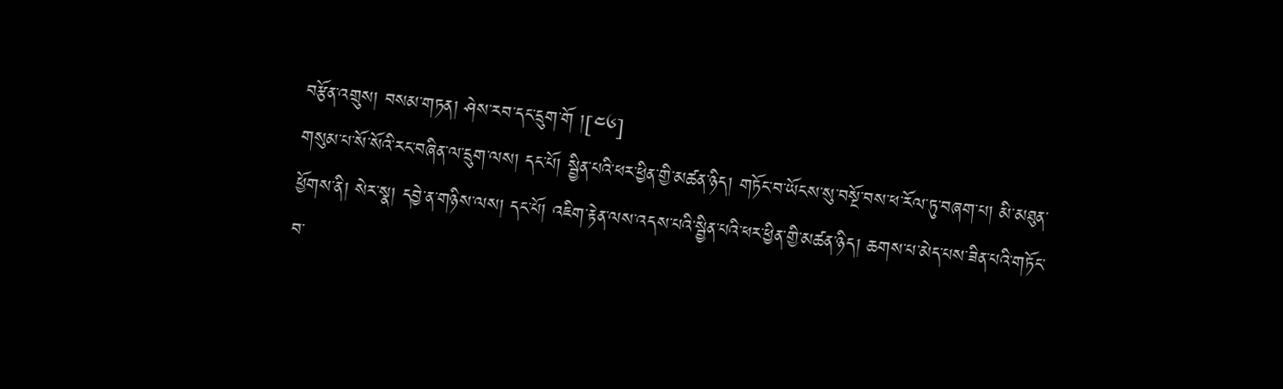བརྩོན་འགྲུས། བསམ་གཏན། ཤེས་རབ་དང་དྲུག་གོ །[༤༦]
གསུམ་པ་སོ་སོའི་རང་བཞིན་ལ་དྲུག་ལས། དང་པོ། སྦྱིན་པའི་ཕར་ཕྱིན་གྱི་མཚན་ཉིད། གཏོང་བ་ཡོངས་སུ་བསྔོ་བས་ཕ་རོལ་ཏུ་བཞག་པ། མི་མཐུན་ཕྱོགས་ནི། སེར་སྣ། དབྱེ་ན་གཉིས་ལས། དང་པོ། འཇིག་རྟེན་ལས་འདས་པའི་སྦྱིན་པའི་ཕར་ཕྱིན་གྱི་མཚན་ཉིད། ཆགས་པ་མེད་པས་ཟིན་པའི་གཏོང་བ་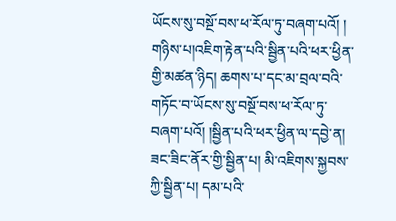ཡོངས་སུ་བསྔོ་བས་ཕ་རོལ་ཏུ་བཞག་པའོ། ། གཉིས་པ།འཇིག་རྟེན་པའི་སྦྱིན་པའི་ཕར་ཕྱིན་གྱི་མཚན་ཉིད། ཆགས་པ་དང་མ་བྲལ་བའི་གཏོང་བ་ཡོངས་སུ་བསྔོ་བས་ཕ་རོལ་ཏུ་བཞག་པའོ། །སྦྱིན་པའི་ཕར་ཕྱིན་ལ་དབྱེ་ན། ཟང་ཟིང་ནོར་གྱི་སྦྱིན་པ། མི་འཇིགས་སྐྱབས་ཀྱི་སྦྱིན་པ། དམ་པའི་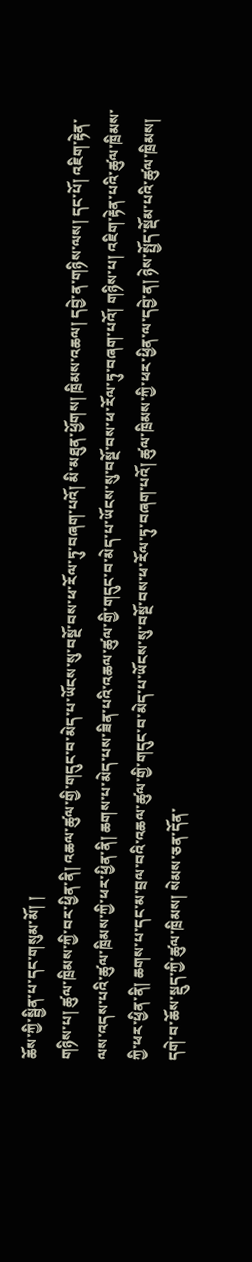ཆོས་ཀྱི་སྦྱིན་པ་དང་གསུམ་མོ། །
གཉིས་པ། ཚུལ་ཁྲིམས་ཀྱི་བར་ཕྱིན་ནི། འཆལ་ཚུལ་གྱི་གདུང་བ་མེད་པ་ཡོངས་སུ་བསྔོ་བས་ཕ་རོལ་ཏུ་བཞག་པའོ། མི་མཐུན་ཕྱོགས། ཁྲིམས་འཆལ། དབྱེ་ན་གཉིས་ལས། དང་པོ། འཇིག་རྟེན་ལས་འདས་པའི་ཚུལ་ཁྲིམས་ཀྱི་ཕར་ཕྱིན་ནི། ཆགས་པ་མེད་པས་ཟིན་པའི་འཆལ་ཚུལ་གྱི་གདུང་བ་མེད་པ་ཡོངས་སུ་བསྔོ་བས་ཕ་རོལ་ཏུ་བཞག་པའོ། གཉིས་པ། འཇིག་རྟེན་པའི་ཚུལ་ཁྲིམས་ཀྱི་ཕར་ཕྱིན་ནི། ཆགས་པ་དང་མ་བྲལ་བའི་འཆལ་ཚུལ་གྱི་གདུང་བ་མེད་པ་ཡོངས་སུ་བསྔོ་བས་ཕ་རོལ་ཏུ་བཞག་པའོ། ཚུལ་ཁྲིམས་ཀྱི་ཕར་ཕྱིན་ལ་དབྱེ་ན། ཉེས་སྤྱོད་སྡོམ་པའི་ཚུལ་ཁྲིམས། དགེ་བ་ཆོས་སྡུད་ཀྱི་ཚུལ་ཁྲིམས། སེམས་ཅན་དོན་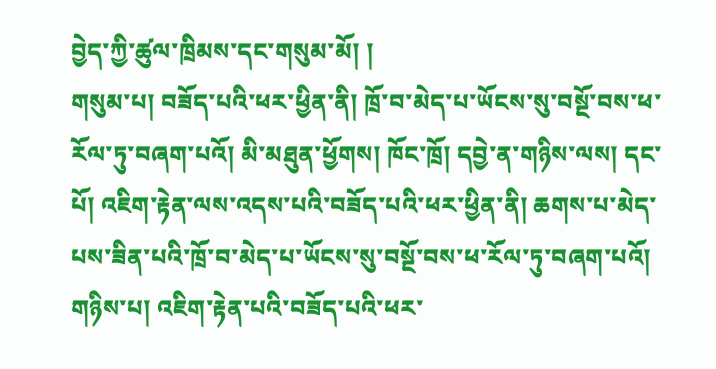བྱེད་ཀྱི་ཚུལ་ཁྲིམས་དང་གསུམ་མོ། །
གསུམ་པ། བཟོད་པའི་ཕར་ཕྱིན་ནི། ཁྲོ་བ་མེད་པ་ཡོངས་སུ་བསྔོ་བས་ཕ་རོལ་ཏུ་བཞག་པའོ། མི་མཐུན་ཕྱོགས། ཁོང་ཁྲོ། དབྱེ་ན་གཉིས་ལས། དང་པོ། འཇིག་རྟེན་ལས་འདས་པའི་བཟོད་པའི་ཕར་ཕྱིན་ནི། ཆགས་པ་མེད་པས་ཟིན་པའི་ཁྲོ་བ་མེད་པ་ཡོངས་སུ་བསྔོ་བས་ཕ་རོལ་ཏུ་བཞག་པའོ། གཉིས་པ། འཇིག་རྟེན་པའི་བཟོད་པའི་ཕར་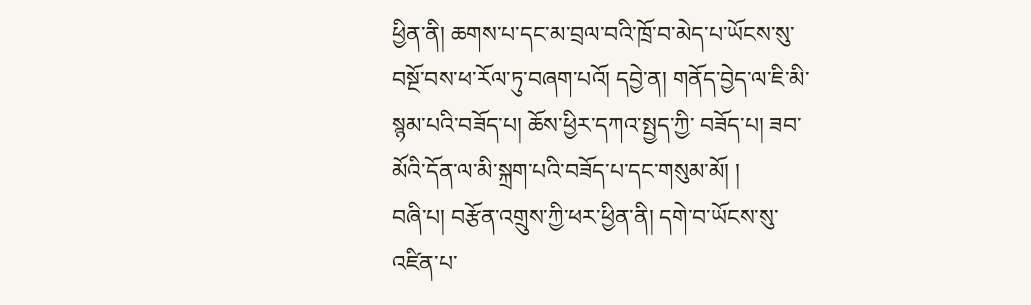ཕྱིན་ནི། ཆགས་པ་དང་མ་བྲལ་བའི་ཁྲོ་བ་མེད་པ་ཡོངས་སུ་བསྔོ་བས་ཕ་རོལ་ཏུ་བཞག་པའོ། དབྱེ་ན། གནོད་བྱེད་ལ་ཇི་མི་སྙམ་པའི་བཟོད་པ། ཆོས་ཕྱིར་དཀའ་སྤྱད་ཀྱི་ བཟོད་པ། ཟབ་མོའི་དོན་ལ་མི་སྐྲག་པའི་བཟོད་པ་དང་གསུམ་མོ། །
བཞི་པ། བརྩོན་འགྲུས་ཀྱི་ཕར་ཕྱིན་ནི། དགེ་བ་ཡོངས་སུ་འཛིན་པ་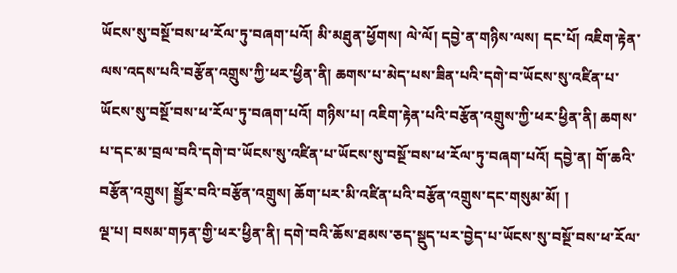ཡོངས་སུ་བསྔོ་བས་ཕ་རོལ་ཏུ་བཞག་པའོ། མི་མཐུན་ཕྱོགས། ལེ་ལོ། དབྱེ་ན་གཉིས་ལས། དང་པོ། འཇིག་རྟེན་ལས་འདས་པའི་བརྩོན་འགྲུས་ཀྱི་ཕར་ཕྱིན་ནི། ཆགས་པ་མེད་པས་ཟིན་པའི་དགེ་བ་ཡོངས་སུ་འཛིན་པ་ཡོངས་སུ་བསྔོ་བས་ཕ་རོལ་ཏུ་བཞག་པའོ། གཉིས་པ། འཇིག་རྟེན་པའི་བརྩོན་འགྲུས་ཀྱི་ཕར་ཕྱིན་ནི། ཆགས་པ་དང་མ་བྲལ་བའི་དགེ་བ་ཡོངས་སུ་འཛིན་པ་ཡོངས་སུ་བསྔོ་བས་ཕ་རོལ་ཏུ་བཞག་པའོ། དབྱེ་ན། གོ་ཆའི་ བརྩོན་འགྲུས། སྦྱོར་བའི་བརྩོན་འགྲུས། ཆོག་པར་མི་འཛིན་པའི་བརྩོན་འགྲུས་དང་གསུམ་མོ། །
ལྔ་པ། བསམ་གཏན་གྱི་ཕར་ཕྱིན་ནི། དགེ་བའི་ཆོས་ཐམས་ཅད་སྡུད་པར་བྱེད་པ་ཡོངས་སུ་བསྔོ་བས་ཕ་རོལ་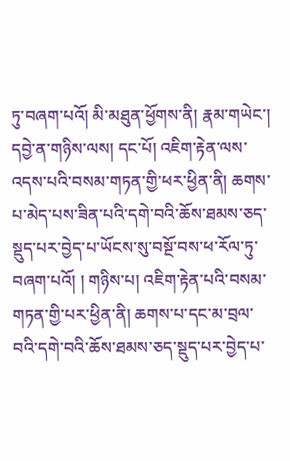ཏུ་བཞག་པའོ། མི་མཐུན་ཕྱོགས་ནི། རྣམ་གཡེང་། དབྱེ་ན་གཉིས་ལས། དང་པོ། འཇིག་རྟེན་ལས་འདས་པའི་བསམ་གཏན་གྱི་ཕར་ཕྱིན་ནི། ཆགས་པ་མེད་པས་ཟིན་པའི་དགེ་བའི་ཆོས་ཐམས་ཅད་སྡུད་པར་བྱེད་པ་ཡོངས་སུ་བསྔོ་བས་ཕ་རོལ་ཏུ་བཞག་པའོ། ། གཉིས་པ། འཇིག་རྟེན་པའི་བསམ་གཏན་གྱི་པར་ཕྱིན་ནི། ཆགས་པ་དང་མ་བྲལ་བའི་དགེ་བའི་ཆོས་ཐམས་ཅད་སྡུད་པར་བྱེད་པ་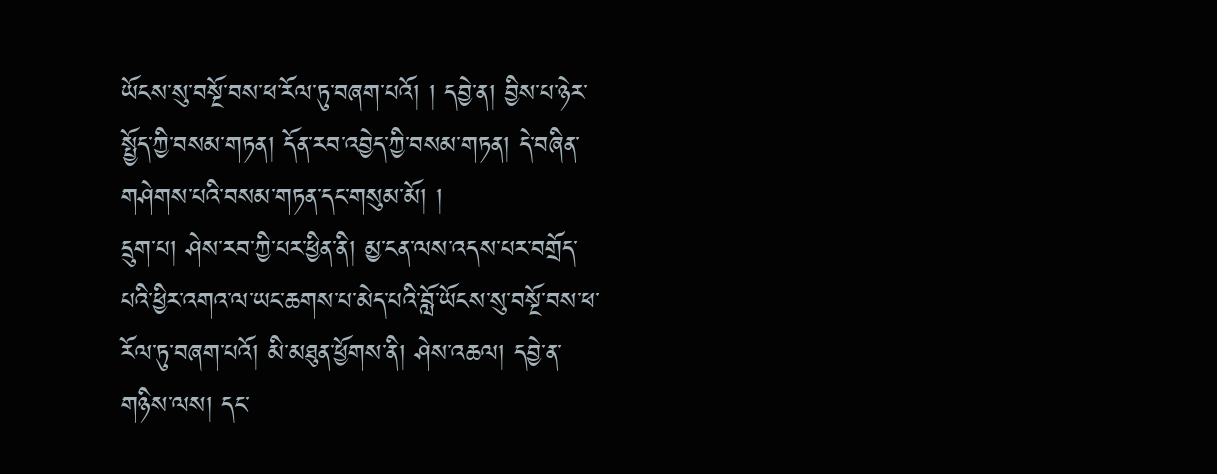ཡོངས་སུ་བསྔོ་བས་ཕ་རོལ་ཏུ་བཞག་པའོ། ། དབྱེ་ན། བྱིས་པ་ཉེར་སྤྱོད་ཀྱི་བསམ་གཏན། དོན་རབ་འབྱེད་ཀྱི་བསམ་གཏན། དེ་བཞིན་གཤེགས་པའི་བསམ་གཏན་དང་གསུམ་མོ། །
དྲུག་པ། ཤེས་རབ་ཀྱི་པར་ཕྱིན་ནི། མྱ་ངན་ལས་འདས་པར་བགྲོད་པའི་ཕྱིར་འགའ་ལ་ཡང་ཆགས་པ་མེད་པའི་བློ་ཡོངས་སུ་བསྔོ་བས་ཕ་རོལ་ཏུ་བཞག་པའོ། མི་མཐུན་ཕྱོགས་ནི། ཤེས་འཆལ། དབྱེ་ན་གཉིས་ལས། དང་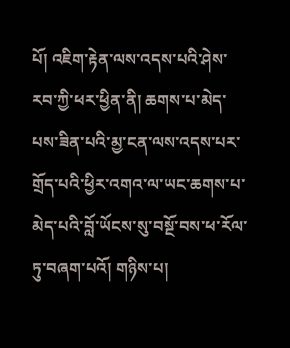པོ། འཇིག་རྟེན་ལས་འདས་པའི་ཤེས་རབ་ཀྱི་ཕར་ཕྱིན་ནི། ཆགས་པ་མེད་པས་ཟིན་པའི་མྱ་ངན་ལས་འདས་པར་གྲོད་པའི་ཕྱིར་འགའ་ལ་ཡང་ཆགས་པ་མེད་པའི་བློ་ཡོངས་སུ་བསྔོ་བས་ཕ་རོལ་ཏུ་བཞག་པའོ། གཉིས་པ།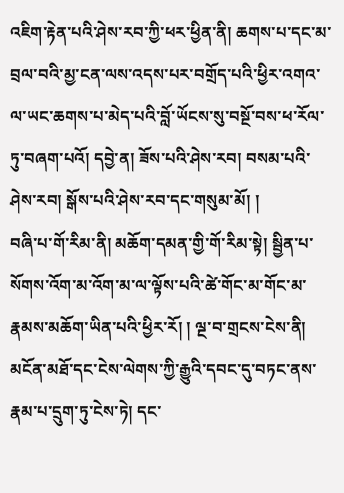འཇིག་རྟེན་པའི་ཤེས་རབ་ཀྱི་ཕར་ཕྱིན་ནི། ཆགས་པ་དང་མ་བྲལ་བའི་མྱ་ངན་ལས་འདས་པར་བགྲོད་པའི་ཕྱིར་འགའ་ལ་ཡང་ཆགས་པ་མེད་པའི་བློ་ཡོངས་སུ་བསྔོ་བས་ཕ་རོལ་ཏུ་བཞག་པའོ། དབྱེ་ན། ཟོས་པའི་ཤེས་རབ། བསམ་པའི་ཤེས་རབ། སྒོས་པའི་ཤེས་རབ་དང་གསུམ་མོ། །
བཞི་པ་གོ་རིམ་ནི། མཆོག་དམན་གྱི་གོ་རིམ་སྟེ། སྦྱིན་པ་སོགས་འོག་མ་འོག་མ་ལ་ལྟོས་པའི་ཚེ་གོང་མ་གོང་མ་རྣམས་མཆོག་ཡིན་པའི་ཕྱིར་རོ། ། ལྔ་བ་གྲངས་ངེས་ནི། མངོན་མཐོ་དང་ངེས་ལེགས་ཀྱི་རྒྱུའི་དབང་དུ་བཏང་ནས་རྣམ་པ་དྲུག་ཏུ་ངེས་ཏེ། དང་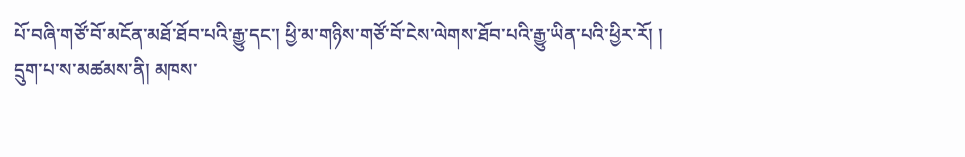པོ་བཞི་གཙོ་བོ་མངོན་མཐོ་ཐོབ་པའི་རྒྱུ་དང་། ཕྱི་མ་གཉིས་གཙོ་བོ་ངེས་ལེགས་ཐོབ་པའི་རྒྱུ་ཡིན་པའི་ཕྱིར་རོ། །
དྲུག་པ་ས་མཚམས་ནི། མཁས་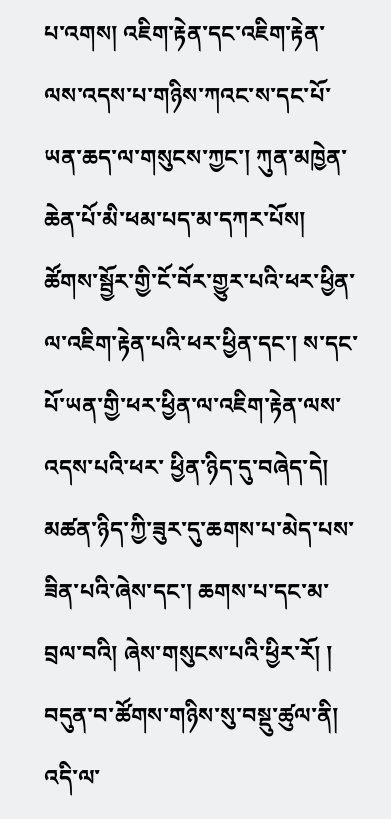པ་འགས། འཇིག་རྟེན་དང་འཇིག་རྟེན་ལས་འདས་པ་གཉིས་ཀའང་ས་དང་པོ་ཡན་ཆད་ལ་གསུངས་ཀྱང་། ཀུན་མཁྱེན་ཆེན་པོ་མི་ཕམ་པད་མ་དཀར་པོས། ཚོགས་སྦྱོར་གྱི་ངོ་བོར་གྱུར་པའི་ཕར་ཕྱིན་ལ་འཇིག་རྟེན་པའི་ཕར་ཕྱིན་དང་། ས་དང་པོ་ཡན་གྱི་ཕར་ཕྱིན་ལ་འཇིག་རྟེན་ལས་འདས་པའི་ཕར་ ཕྱིན་ཉིད་དུ་བཞེད་དེ། མཚན་ཉིད་ཀྱི་ཟུར་དུ་ཆགས་པ་མེད་པས་ཟིན་པའི་ཞེས་དང་། ཆགས་པ་དང་མ་བྲལ་བའི། ཞེས་གསུངས་པའི་ཕྱིར་རོ། །
བདུན་བ་ཚོགས་གཉིས་སུ་བསྡུ་ཚུལ་ནི། འདི་ལ་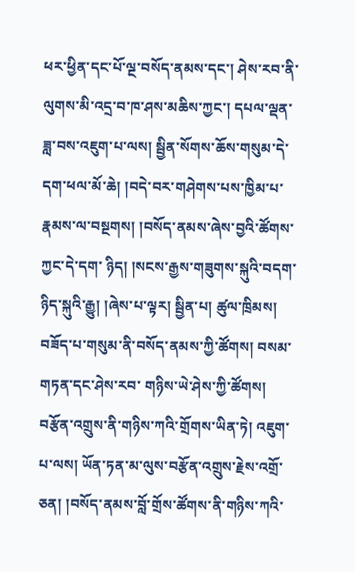ཕར་ཕྱིན་དང་པོ་ལྔ་བསོད་ནམས་དང་། ཤེས་རབ་ནི་ལུགས་མི་འདྲ་བ་ཁ་ཤས་མཆིས་ཀྱང་། དཔལ་ལྡན་ཟླ་བས་འཇུག་པ་ལས། སྦྱིན་སོགས་ཆོས་གསུམ་དེ་དག་ཕལ་མོ་ཆེ། །བདེ་བར་གཤེགས་པས་ཁྱིམ་པ་རྣམས་ལ་བསྔགས། །བསོད་ནམས་ཞེས་བྱའི་ཚོགས་ཀྱང་དེ་དག་ ཉིད། །སངས་རྒྱས་གཟུགས་སྐུའི་བདག་ཉིད་སྐུའི་རྒྱུ། །ཞེས་པ་ལྟར། སྦྱིན་པ། ཚུལ་ཁྲིམས། བཟོད་པ་གསུམ་ནི་བསོད་ནམས་ཀྱི་ཚོགས། བསམ་གཏན་དང་ཤེས་རབ་ གཉིས་ཡེ་ཤེས་ཀྱི་ཚོགས། བརྩོན་འགྲུས་ནི་གཉིས་ཀའི་གྲོགས་ཡིན་ཏེ། འཇུག་པ་ལས། ཡོན་ཏན་མ་ལུས་བརྩོན་འགྲུས་རྗེས་འགྲོ་ཅན། །བསོད་ནམས་བློ་གྲོས་ཚོགས་ནི་གཉིས་ཀའི་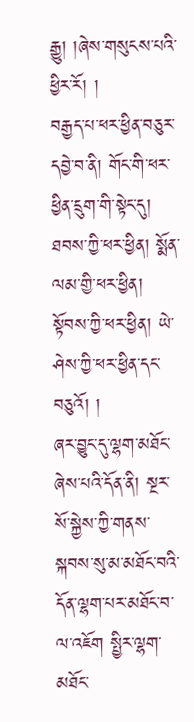རྒྱུ། །ཞེས་གསུངས་པའི་ཕྱིར་རོ། །
བརྒྱད་པ་ཕར་ཕྱིན་བཅུར་དབྱེ་བ་ནི། གོང་གི་ཕར་ཕྱིན་དྲུག་གི་སྟེང་དུ། ཐབས་ཀྱི་ཕར་ཕྱིན། སྨོན་ལམ་གྱི་ཕར་ཕྱིན། སྟོབས་ཀྱི་ཕར་ཕྱིན། ཡེ་ཤེས་ཀྱི་ཕར་ཕྱིན་དང་བཅུའོ། །
ཞར་བྱུང་དུ་ལྷག་མཐོང་ཞེས་པའི་དོན་ནི། སྔར་སོ་སྐྱེས་ཀྱི་གནས་སྐབས་སུ་མ་མཐོང་བའི་དོན་ལྷག་པར་མཐོང་བ་ལ་འཇོག སྤྱིར་ལྷག་མཐོང་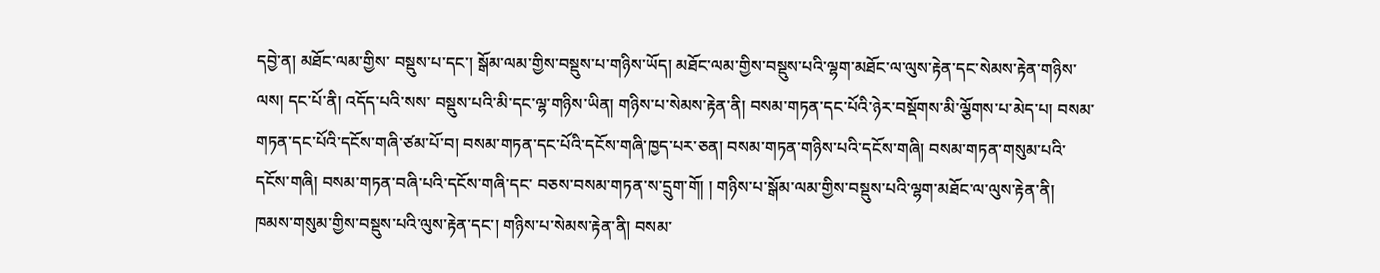དབྱེ་ན། མཐོང་ལམ་གྱིས་ བསྡུས་པ་དང་། སྒོམ་ལམ་གྱིས་བསྡུས་པ་གཉིས་ཡོད། མཐོང་ལམ་གྱིས་བསྡུས་པའི་ལྷག་མཐོང་ལ་ལུས་རྟེན་དང་སེམས་རྟེན་གཉིས་ལས། དང་པོ་ནི། འདོད་པའི་སས་ བསྡུས་པའི་མི་དང་ལྷ་གཉིས་ཡིན། གཉིས་པ་སེམས་རྟེན་ནི། བསམ་གཏན་དང་པོའི་ཉེར་བསྡོགས་མི་ལྕོགས་པ་མེད་པ། བསམ་གཏན་དང་པོའི་དངོས་གཞི་ཙམ་པོ་བ། བསམ་གཏན་དང་པོའི་དངོས་གཞི་ཁྱད་པར་ཅན། བསམ་གཏན་གཉིས་པའི་དངོས་གཞི། བསམ་གཏན་གསུམ་པའི་དངོས་གཞི། བསམ་གཏན་བཞི་པའི་དངོས་གཞི་དང་ བཅས་བསམ་གཏན་ས་དྲུག་གོ། ། གཉིས་པ་སྒོམ་ལམ་གྱིས་བསྡུས་པའི་ལྷག་མཐོང་ལ་ལུས་རྟེན་ནི། ཁམས་གསུམ་གྱིས་བསྡུས་པའི་ལུས་རྟེན་དང་། གཉིས་པ་སེམས་རྟེན་ནི། བསམ་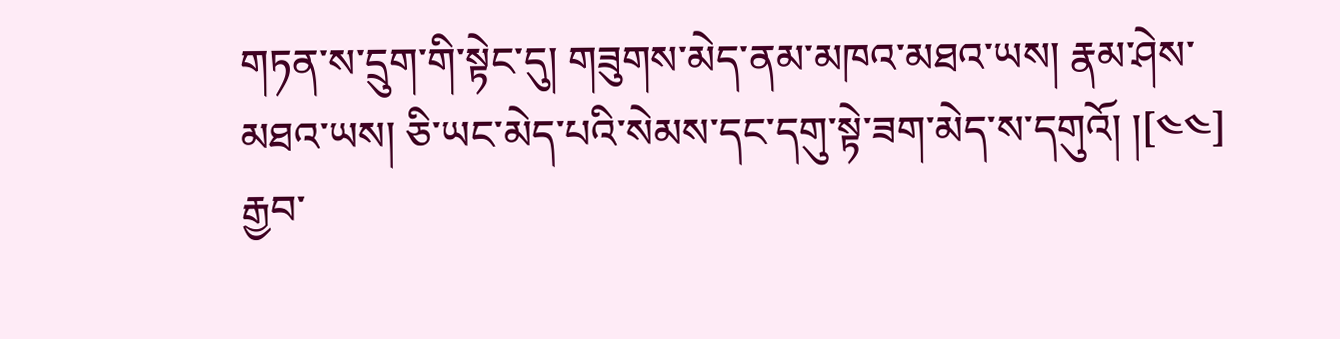གཏན་ས་དྲུག་གི་སྟེང་དུ། གཟུགས་མེད་ནམ་མཁའ་མཐའ་ཡས། རྣམ་ཤེས་མཐའ་ཡས། ཅི་ཡང་མེད་པའི་སེམས་དང་དགུ་སྟེ་ཟག་མེད་ས་དགུའོ། །[༤༤]
རྒྱབ་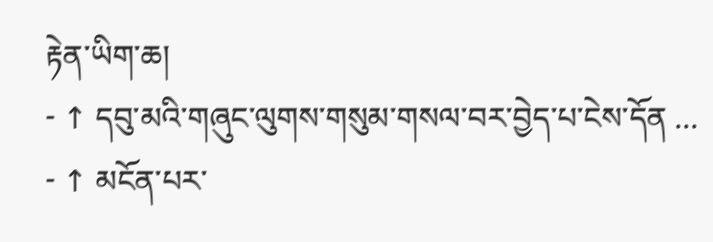རྟེན་ཡིག་ཆ།
- ↑ དབུ་མའི་གཞུང་ལུགས་གསུམ་གསལ་བར་བྱེད་པ་ངེས་དོན ...
- ↑ མངོན་པར་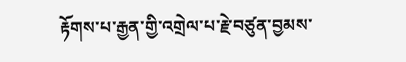རྟོགས་པ་རྒྱན་གྱི་འགྲེལ་པ་རྗེ་བཙུན་བྱམས་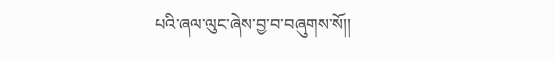པའི་ཞལ་ལུང་ཞེས་བྱ་བ་བཞུགས་སོ།།